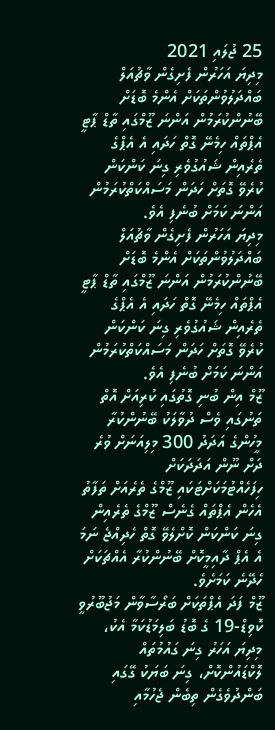25 ޖުލައި 2021
މިދިޔަ އަހަރުން ފެށިގެން ވާޗުއަލް ބައްދަލުވުންތަކަށް އެންމެ ބޮޑަށް ބޭނުންކުރަމުން އަންނަ ޒޫމްގައި ތާޑް ޕާޓީ އެޕްތައް ހިމެނޭ ގޮތް ހަދައި އެ އެޕްގެ ތެރެއިން ޝައުގުވެރި ގިނަ ކަންކަން ކުރެވޭ ގޮތަށް ހަދަން މަސައްކަތްކުރަމުން އަންނަ ކަމަށް ބުނެފި އެވެ.
މިދިޔަ އަހަރުން ފެށިގެން ވާޗުއަލް ބައްދަލުވުންތަކަށް އެންމެ ބޮޑަށް ބޭނުންކުރަމުން އަންނަ ޒޫމްގައި ތާޑް ޕާޓީ އެޕްތައް ހިމެނޭ ގޮތް ހަދައި އެ އެޕްގެ ތެރެއިން ޝައުގުވެރި ގިނަ ކަންކަން ކުރެވޭ ގޮތަށް ހަދަން މަސައްކަތްކުރަމުން އަންނަ ކަމަށް ބުނެފި އެވެ.
ޒޫމް އިން ބުނި ގޮތުގައި ކުރިއަށް އޮތް ތަނުގައި ވެސް ދުވާލަކު ބޭނުންކުރާ މީހުންގެ އަދަދު 300 މިލިއަނަށް ވުރެ ދަށް ނޫން އަދަދަކަށް ހިފަހެއްޓުމަކަށްޓަކައި ޒޫމްގެ ތެރެއަށް ތަފާތު އެހެން އެޕްތައް ގެނެސް ޒޫމްގެ ތެރެއިން ގިނަ ކަންކަން ކޮށްލެވޭ ގޮތް ހެދިއްޖެ ނަމަ އެ އެޕް ދާއިމީކޮށް ބޭނުންކުރާ އެއްޗަކަށް ހެދޭނެ ކަމަށެވެ.
ޒޫމް ފަދަ އެޕްތަކަށް ބަރޯސާވާން މަޖުބޫރުވީ ކޮވިޑް-19 ގެ ބޮޑު ބަލިމަޑުކަމާ އެކު، މިދިޔަ އަހަރު ގިނަ ގައުމުތައް ލޮކްޑައުންކޮށް، ގިނަ ބަޔަކު ގޭގައި ބަންދުވެގެން ތިބެން ޖެހުމާއި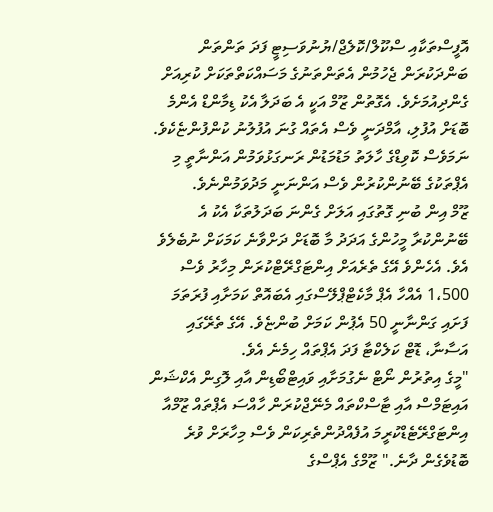އޮފީސްތަކާއި ސްކޫލް/ކޮލެޖް/ޔުނުވަސިޓީ ފަދަ ތަންތަން ބަންދަކުރަން ޖެހުމުން އެތަންތަނުގެ މަސައްކަތްތަކަށް ކުރިއަށް ގެންދިއުމަށެވެ. އެގޮތުން ޒޫމް އަކީ އެ ބަދަލާ އެކު ޑިމާންޑް އެންމެ ބޮޑަށް އުފުލި، އާމްދަނީ ވެސް އެތައް ގުނަ އުފުލުނު ކުންފުންޏެކެވެ.
ނަމަވެސް ކޮވިޑްގެ ހާލަތު މަޑުމަޑުން ރަނގަޅުވަމުން އަންނާތީ މި އެޕްތަކުގެ ބޭނުންކުރުން ވެސް އަންނަނީ މަދުވަމުންނެވެ.
ޒޫމް އިން ބުނި ގޮތުގައި އަލަށް ގެންނަ ބަދަލުތަކާ އެކު އެ ބޭނުންކުރާ މީހުންގެ އަދަދު މާ ބޮޑަށް ދަށްވާނެ ކަމަކަށް ނުބެލެވެ އެވެ. އެހެންވެ އޭގެ ތެރެއަށް އިންޓަގްރޭޓްކުރަން މިހާރު ވެސް 1،500 އެއްހާ އެޕް މާކެޓްޕްލޭސްގައި އެބައޮތް ކަމަށާއި ފުރަތަމަ ފަށައި ގަންނާނީ 50 އެޕުން ކަމަށް ބުންޏެވެ. އޭގެ ތެރޭގައި އަސާނާ، ޑޮޓް ކަލެކްޓާ ފަދަ އެޕްތައް ހިމެނެ އެވެ.
"މީގެ އިތުރުން ނޯޓް ނެގުމަށާއި ވައިޓްބޯޑިން އާއި ލޮގިން އެކްޝަން އައިޓަމްސް އާއި ޓާސްކްތައް މެނޭޖްކުރަން ހާއްސަ އެޕްތައް ޒޫމްއާ އިންޓަގްރޭޓެޑްކުރީމަ އުފެއްދުންތެރިކަން ވެސް މިހާރަށް ވުރެ ބޮޑުވެގެން ދާނެ." ޒޫމްގެ އެޕްސްގެ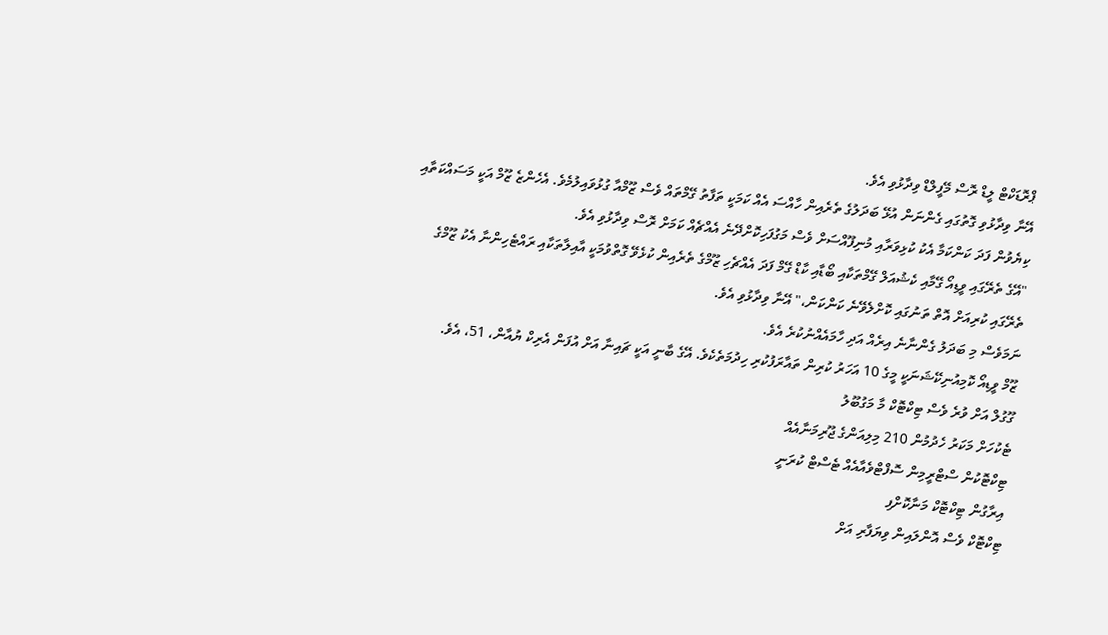ޕްރޮޑަކްޓް ލީޑް ރޮސް މޭފީލްޑް ވިދާޅުވި އެވެ.
އޭނާ ވިދާޅުވި ގޮތުގައި ގެންނަން އުޅޭ ބަދަލުގެ ތެރެއިން ހާއްސަ އެއް ކަމަކީ ތަފާތު ގޭމްތައް ވެސް ޒޫމްއާ ގުޅުވައިލުމެވެ. އެހެންޒެ ޒޫމް އަކީ މަސައްކަތާއި ކިޔެވުން ފަދަ ކަންކަމާ އެކު ކުޅިވަރާއި މުނިފޫއްސަށް ވެސް މަގުފަހިކޮށްދޭނެ އެއްޗެއް ކަމަށް ރޮސް ވިދާޅުވި އެވެ.
"އޭގެ ތެރޭގައި ވީޑިއޯ ގޭމާއި ކެޝުއަލް ގޭމްތަކާއި ބޯޑާއި ކާޑް ގޭމް ފަދަ އެއްޗެހި ޒޫމްގެ ތެރެއިން ކުޅެވޭ ގޮތްވުމަކީ އާއިލާތަކާއި ރައްޓެހިންނާ އެކު ޒޫމްގެ ތެރޭގައި ކުރިއަށް އޮތް ތަނުގައި ކޮށްލެވޭނެ ކަންކަން،" އޭނާ ވިދާޅުވި އެވެ.
ނަމަވެސް މި ބަދަލު ގެންނާނެ އިރެއް އަދި ހާމައެއްނުކުރެ އެވެ.
ޒޫމް ވީޑިއޯ ކޮމިއުނިކޭޝަނަކީ މީގެ 10 އަހަރު ކުރިން ތައާރަފުކުރި ހިދުމަތެކެވެ. އޭގެ ބާނީ އަކީ ޗައިނާ އަށް އުފަން އެރިކް ޔުއާން، 51، އެވެ.
ގޫގުލް އަށް ވުރެ ވެސް ޓިކްޓޮކް މާ މަގުބޫލު
ޓެކުހަށް މަކަރު ހެދުމުން 210 މިލިއަންގެ ޖޫރިމަނާއެއް
ޓިކްޓޮކުން ސްޓްރީމިން ސޮފްޓްވެއާއެއް ޓެސްޓް ކުރަނީ
އިރާގުން ޓިކްޓޮކް މަނާކޮށްފި
ޓިކްޓޮކް ވެސް އޮންލައިން ވިޔަފާރި އަށް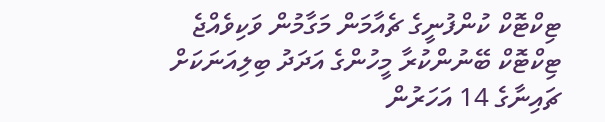ޓިކްޓޮކް ކުންފުނީގެ ޗެއާމަން މަގާމުން ވަކިވެއްޖެ
ޓިކްޓޮކް ބޭނުންކުރާ މީހުންގެ އަދަދު ބިލިއަނަކަށް
ޗައިނާގެ 14 އަހަރުން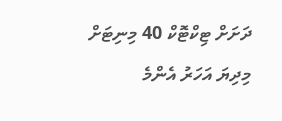ދަށަށް ޓިކްޓޮކް 40 މިނިޓަށް
މިދިޔަ އަހަރު އެންމެ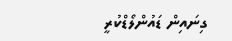ގިނައިން ޑައުންލޯޑްކުރީ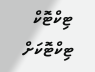ޓިކްޓޮކް
ޓިކްޓޮކަށް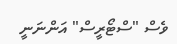ވެސް "ސްޓޯރީސް" އަންނަނީ